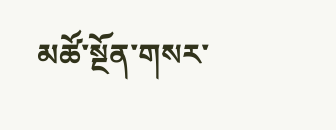མཚོ་སྔོན་གསར་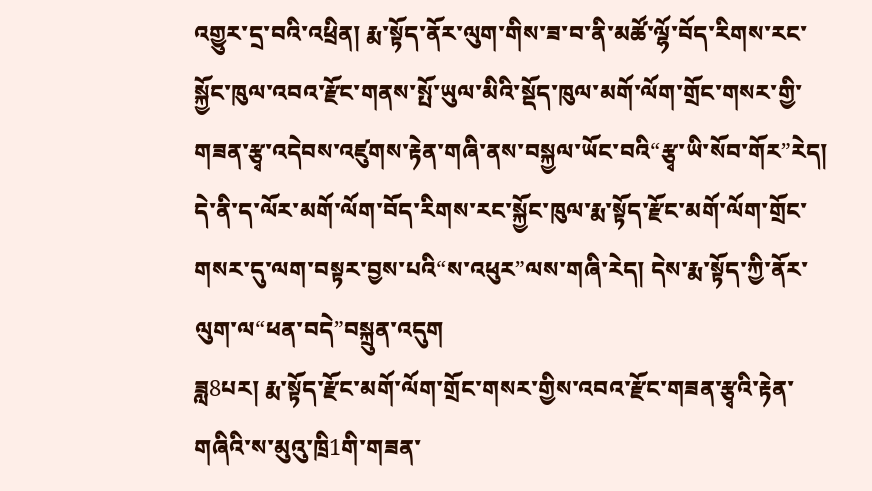འགྱུར་དྲ་བའི་འཕྲིན། རྨ་སྟོད་ནོར་ལུག་གིས་ཟ་བ་ནི་མཚོ་ལྷོ་བོད་རིགས་རང་སྐྱོང་ཁུལ་འབའ་རྫོང་གནས་སྤོ་ཡུལ་མིའི་སྡོད་ཁུལ་མགོ་ལོག་གྲོང་གསར་གྱི་གཟན་རྩྭ་འདེབས་འཛུགས་རྟེན་གཞི་ནས་བསྐྱལ་ཡོང་བའི“རྩྭ་ཡི་སོབ་གོར”རེད། དེ་ནི་ད་ལོར་མགོ་ལོག་བོད་རིགས་རང་སྐྱོང་ཁུལ་རྨ་སྟོད་རྫོང་མགོ་ལོག་གྲོང་གསར་དུ་ལག་བསྟར་བྱས་པའི“ས་འཕུར”ལས་གཞི་རེད། དེས་རྨ་སྟོད་ཀྱི་ནོར་ལུག་ལ“ཕན་བདེ”བསྐྲུན་འདུག
ཟླ8པར། རྨ་སྟོད་རྫོང་མགོ་ལོག་གྲོང་གསར་གྱིས་འབའ་རྫོང་གཟན་རྩྭའི་རྟེན་གཞིའི་ས་མུའུ་ཁྲི1གི་གཟན་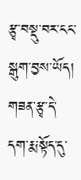རྩྭ་བསྡུ་བར་ངང་སྒུག་བྱས་ཡོད། གཟན་རྩྭ་དེ་དག་རྨ་སྟོད་དུ་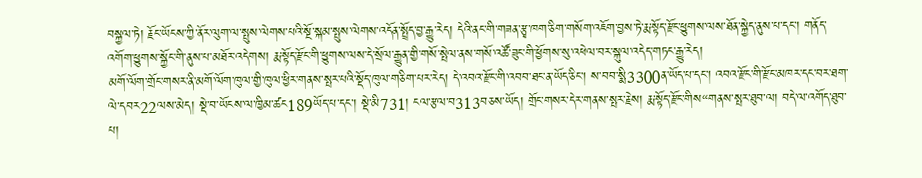བསྐྱལ་ཏེ། རྗོང་ཡོངས་ཀྱི་ནོར་ལུག་ལ་སྤུས་ལེགས་པའི་སྔོ་སྐམ་སྤུས་ལེགས་འདོན་སྤྲོད་བྱ་རྒྱུ་རེད། དེའི་ནང་གི་གཟན་རྩྭ་ཁག་ཅིག་གསོག་འཇོག་བྱས་ཏེ་རྨ་སྟོད་རྫོང་ཕྱུགས་ལས་ཐོན་སྐྱེད་ནུས་པ་དང་། གནོད་འགོག་ཕྱུགས་སྐྱོང་གི་ནུས་པ་མཐོར་འདེགས། རྨ་སྟོད་རྫོང་གི་ཕྱུགས་ལས་དེ་སྲོལ་རྒྱུན་གྱི་གསོ་སྤེལ་ནས་གསོ་འཚོ་ཟུང་གི་ཕྱོགས་སུ་འཕེལ་བར་སྐུལ་འདེད་གཏང་རྒྱུ་རེད།
མགོ་ལོག་གྲོང་གསར་ནི་མགོ་ལོག་ཁུལ་གྱི་ཁུལ་ཕྱིར་གནས་སྤར་པའི་སྡོད་ཁུལ་གཅིག་པར་རེད། དེ་འབའ་རྫོང་གི་འབབ་ཐང་ན་ཡོད་ཅིང་། ས་བབ་སྨི3300ན་ཡོད་པ་དང་། འབའ་རྫོང་གི་རྫོང་མཁར་དང་བར་ཐག་ལེ་དབར22ལས་མེད། སྡེ་བ་ཡོངས་ལ་ཁྱིམ་ཚང189ཡོད་པ་དང་། སྡེ་མི731། ངལ་རྩལ་བ313བཅས་ཡོད། གྲོང་གསར་དེར་གནས་སྤར་རྗེས། རྨ་སྟོད་རྫོང་གིས“གནས་སྤར་ཐུབ་ལ། བདེ་ལ་འགོད་ཐུབ་པ།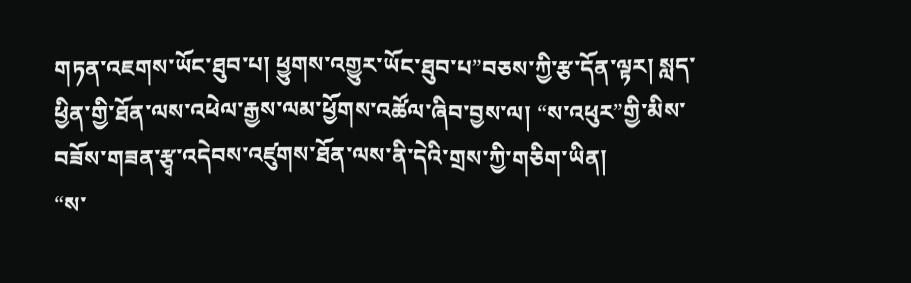གཏན་འཇགས་ཡོང་ཐུབ་པ། ཕྱུགས་འགྱུར་ཡོང་ཐུབ་པ”བཅས་ཀྱི་རྩ་དོན་ལྟར། སླད་ཕྱིན་གྱི་ཐོན་ལས་འཕེལ་རྒྱས་ལམ་ཕྱོགས་འཚོལ་ཞིབ་བྱས་ལ། “ས་འཕུར”གྱི་མིས་བཟོས་གཟན་རྩྭ་འདེབས་འཛུགས་ཐོན་ལས་ནི་དེའི་གྲས་ཀྱི་གཅིག་ཡིན།
“ས་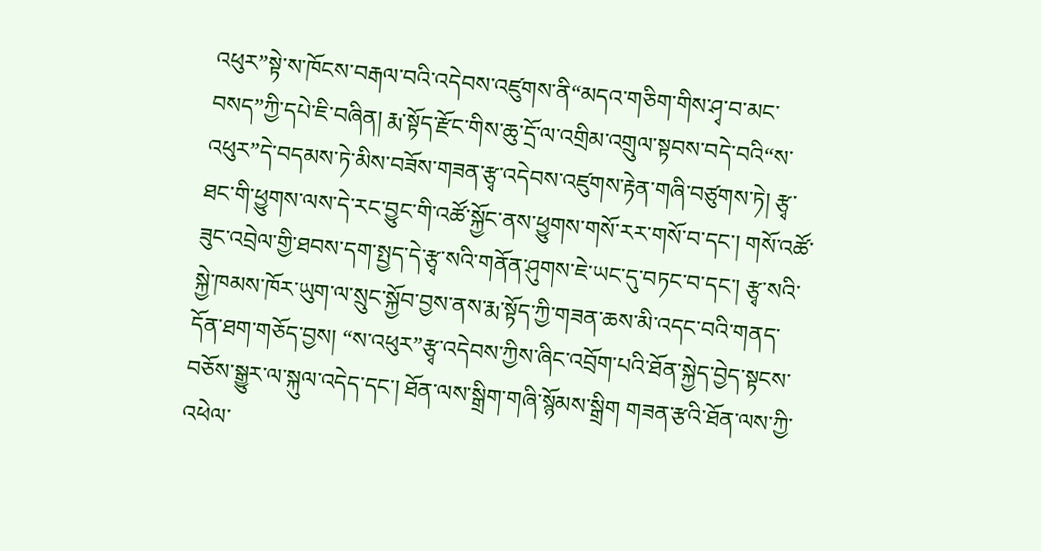འཕུར”སྟེ་ས་ཁོངས་བརྒལ་བའི་འདེབས་འཛུགས་ནི“མདའ་གཅིག་གིས་ཤྭ་བ་མང་བསད”ཀྱི་དཔེ་ཇི་བཞིན། རྨ་སྟོད་རྫོང་གིས་ཆུ་དྲོ་ལ་འགྲིམ་འགྲུལ་སྟབས་བདེ་བའི“ས་འཕུར”དེ་བདམས་ཏེ་མིས་བཟོས་གཟན་རྩྭ་འདེབས་འཛུགས་རྟེན་གཞི་བཙུགས་ཏེ། རྩྭ་ཐང་གི་ཕྱུགས་ལས་དེ་རང་བྱུང་གི་འཚོ་སྐྱོང་ནས་ཕྱུགས་གསོ་རར་གསོ་བ་དང་། གསོ་འཚོ་ཟུང་འབྲེལ་གྱི་ཐབས་དག་སྤྱད་དེ་རྩྭ་སའི་གནོན་ཤུགས་ཇེ་ཡང་དུ་བཏང་བ་དང་། རྩྭ་སའི་སྐྱེ་ཁམས་ཁོར་ཡུག་ལ་སྲུང་སྐྱོབ་བྱས་ནས་རྨ་སྟོད་ཀྱི་གཟན་ཆས་མི་འདང་བའི་གནད་དོན་ཐག་གཅོད་བྱས། “ས་འཕུར”རྩྭ་འདེབས་ཀྱིས་ཞིང་འབྲོག་པའི་ཐོན་སྐྱེད་བྱེད་སྟངས་བཅོས་སྒྱུར་ལ་སྐུལ་འདེད་དང་། ཐོན་ལས་སྒྲིག་གཞི་སྙོམས་སྒྲིག གཟན་རྩའི་ཐོན་ལས་ཀྱི་འཕེལ་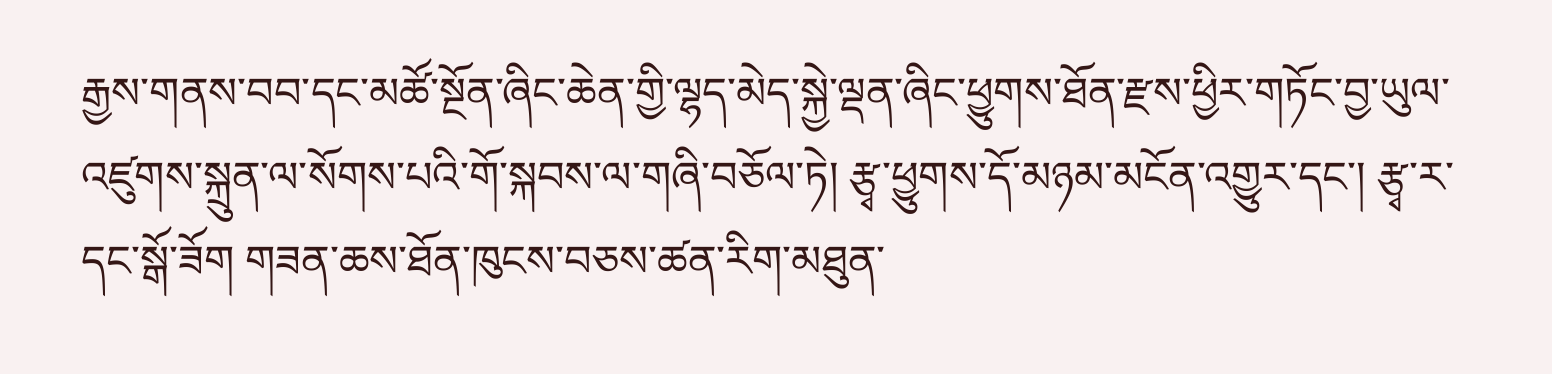རྒྱས་གནས་བབ་དང་མཚོ་སྔོན་ཞིང་ཆེན་གྱི་ལྷད་མེད་སྐྱེ་ལྡན་ཞིང་ཕྱུགས་ཐོན་རྫས་ཕྱིར་གཏོང་བྱ་ཡུལ་འཛུགས་སྐྲུན་ལ་སོགས་པའི་གོ་སྐབས་ལ་གཞི་བཅོལ་ཏེ། རྩྭ་ཕྱུགས་དོ་མཉམ་མངོན་འགྱུར་དང་། རྩྭ་ར་དང་སྒོ་ཟོག གཟན་ཆས་ཐོན་ཁུངས་བཅས་ཚན་རིག་མཐུན་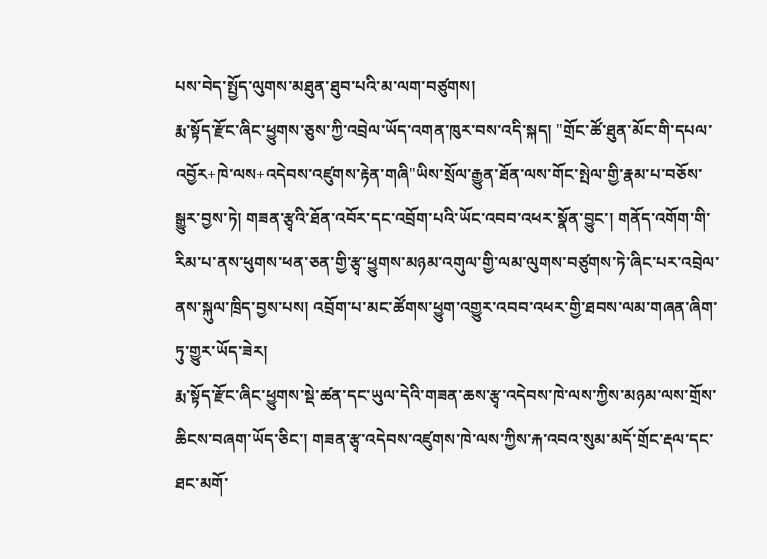པས་བེད་སྤྱོད་ལུགས་མཐུན་ཐུབ་པའི་མ་ལག་བཙུགས།
རྨ་སྟོད་རྫོང་ཞིང་ཕྱུགས་ཅུས་ཀྱི་འབྲེལ་ཡོད་འགན་ཁུར་བས་འདི་སྐད། "གྲོང་ཚོ་ཐུན་མོང་གི་དཔལ་འབྱོར+ཁེ་ལས+འདེབས་འཛུགས་རྟེན་གཞི"ཡིས་སྲོལ་རྒྱུན་ཐོན་ལས་གོང་སྤེལ་གྱི་རྣམ་པ་བཅོས་སྒྱུར་བྱས་ཏེ། གཟན་རྩྭའི་ཐོན་འབོར་དང་འབྲོག་པའི་ཡོང་འབབ་འཕར་སྣོན་བྱུང་། གནོད་འགོག་གི་རིམ་པ་ནས་ཕུགས་ཕན་ཅན་གྱི་རྩྭ་ཕྱུགས་མཉམ་འགུལ་གྱི་ལམ་ལུགས་བཙུགས་ཏེ་ཞིང་པར་འབྲེལ་ནས་སྐུལ་ཁྲིད་བྱས་པས། འབྲོག་པ་མང་ཚོགས་ཕྱུག་འགྱུར་འབབ་འཕར་གྱི་ཐབས་ལམ་གཞན་ཞིག་ཏུ་གྱུར་ཡོད་ཟེར།
རྨ་སྟོད་རྫོང་ཞིང་ཕྱུགས་སྡེ་ཚན་དང་ཡུལ་དེའི་གཟན་ཆས་རྩྭ་འདེབས་ཁེ་ལས་ཀྱིས་མཉམ་ལས་གྲོས་ཆིངས་བཞག་ཡོད་ཅིང་། གཟན་རྩྭ་འདེབས་འཛུགས་ཁེ་ལས་ཀྱིས་རྐ་འབའ་སུམ་མདོ་གྲོང་རྡལ་དང་ཐང་མགོ་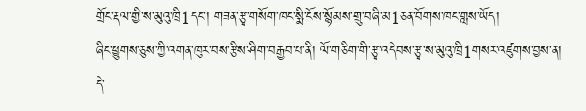གྲོང་རྡལ་གྱི་ས་མུའུ་ཁྲི1དང་། གཟན་རྩྭ་གསོག་ཁང་སྨི་ངོས་སྙོམས་གྲུ་བཞི་མ1ཅན་བོགས་ཁང་གླས་ཡོད།
ཞིང་ཕྱུགས་ཅུས་ཀྱི་འགན་ཁུར་བས་རྩིས་ཤིག་བརྒྱབ་པ་ནི། ལོ་གཅིག་གི་རྩྭ་འདེབས་རྩྭ་ས་མུའུ་ཁྲི1གསར་འཛུགས་བྱས་ན། དེ་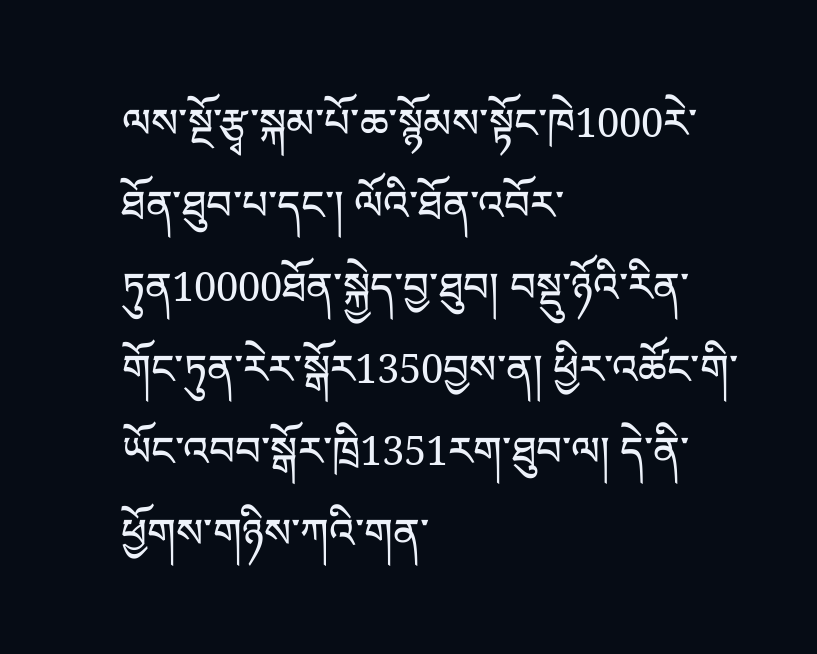ལས་སྔོ་རྩྭ་སྐམ་པོ་ཆ་སྙོམས་སྟོང་ཁེ1000རེ་ཐོན་ཐུབ་པ་དང་། ལོའི་ཐོན་འབོར་ཏུན10000ཐོན་སྐྱེད་བྱ་ཐུབ། བསྡུ་ཉོའི་རིན་གོང་ཏུན་རེར་སྒོར1350བྱས་ན། ཕྱིར་འཚོང་གི་ཡོང་འབབ་སྒོར་ཁྲི1351རག་ཐུབ་ལ། དེ་ནི་ཕྱོགས་གཉིས་ཀའི་གན་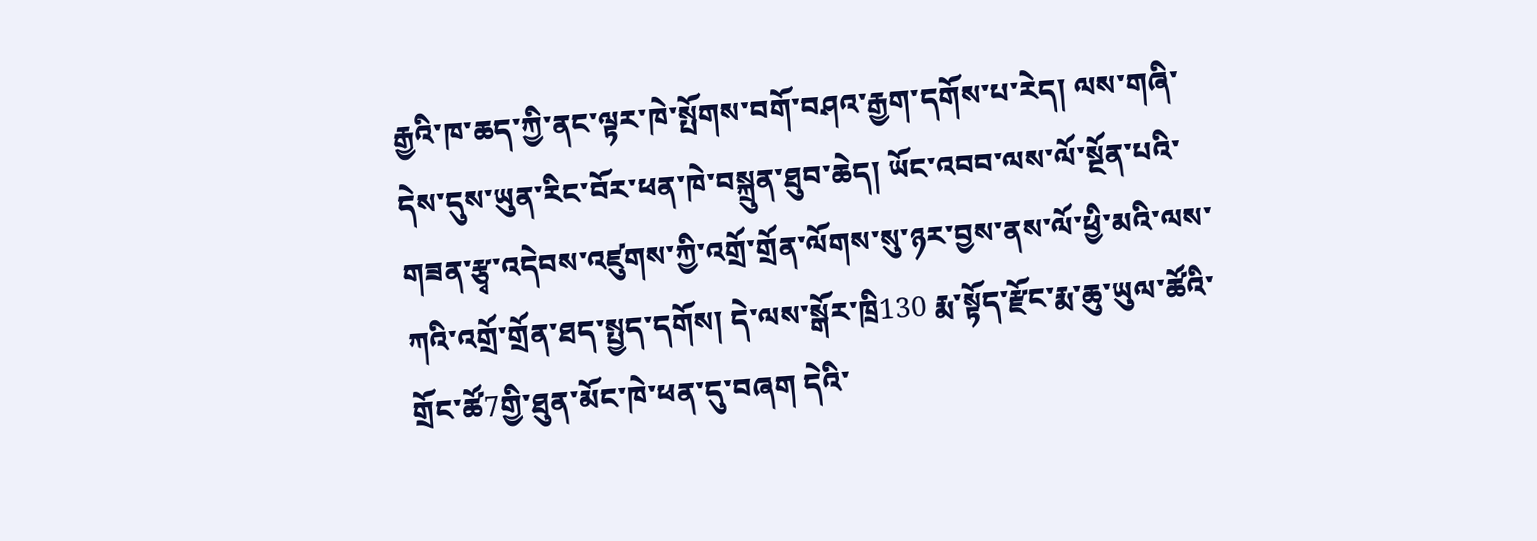རྒྱའི་ཁ་ཆད་ཀྱི་ནང་ལྟར་ཁེ་སྤོགས་བགོ་བཤའ་རྒྱག་དགོས་པ་རེད། ལས་གཞི་དེས་དུས་ཡུན་རིང་བོར་ཕན་ཁེ་བསྐྲུན་ཐུབ་ཆེད། ཡོང་འབབ་ལས་ལོ་སྔོན་པའི་གཟན་རྩྭ་འདེབས་འཛུགས་ཀྱི་འགྲོ་གྲོན་ལོགས་སུ་ཉར་བྱས་ནས་ལོ་ཕྱི་མའི་ལས་ཀའི་འགྲོ་གྲོན་ཐད་སྤྱད་དགོས། དེ་ལས་སྒོར་ཁྲི130 རྨ་སྟོད་རྫོང་རྨ་ཆུ་ཡུལ་ཚོའི་གྲོང་ཚོ7གྱི་ཐུན་མོང་ཁེ་ཕན་དུ་བཞག དེའི་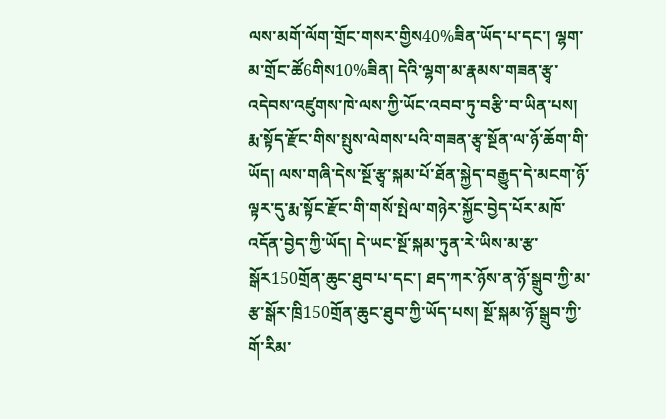ལས་མགོ་ལོག་གྲོང་གསར་གྱིས40%ཟིན་ཡོད་པ་དང་། ལྷག་མ་གྲོང་ཚོ6གིས10%ཟིན། དེའི་ལྷག་མ་རྣམས་གཟན་རྩྭ་འདེབས་འཛུགས་ཁེ་ལས་ཀྱི་ཡོང་འབབ་ཏུ་བརྩི་བ་ཡིན་པས། རྨ་སྟོད་རྫོང་གིས་སྤུས་ལེགས་པའི་གཟན་རྩྭ་སྔོན་ལ་ཉོ་ཆོག་གི་ཡོད། ལས་གཞི་དེས་སྔོ་རྩྭ་སྐམ་པོ་ཐོན་སྐྱེད་བརྒྱུད་དེ་མངག་ཉོ་ལྟར་དུ་རྨ་སྟོང་རྫོང་གི་གསོ་སྤེལ་གཉེར་སྐྱོང་བྱེད་པོར་མཁོ་འདོན་བྱེད་ཀྱི་ཡོད། དེ་ཡང་སྔོ་སྐམ་ཏུན་རེ་ཡིས་མ་རྩ་སྒོར150གྲོན་ཆུང་ཐུབ་པ་དང་། ཐད་ཀར་ཉོས་ན་ཉོ་སྒྲུབ་ཀྱི་མ་རྩ་སྒོར་ཁྲི150གྲོན་ཆུང་ཐུབ་ཀྱི་ཡོད་པས། སྔོ་སྐམ་ཉོ་སྒྲུབ་ཀྱི་གོ་རིམ་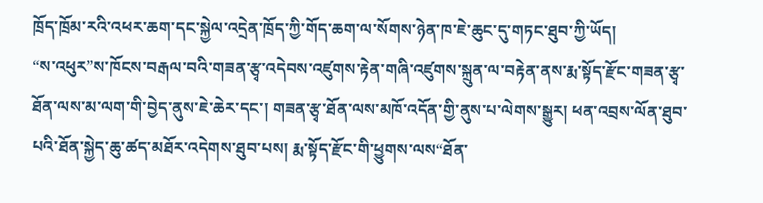ཁྲོད་ཁྲོམ་རའི་འཕར་ཆག་དང་སྐྱེལ་འདྲེན་ཁྲོད་ཀྱི་གོད་ཆག་ལ་སོགས་ཉེན་ཁ་ཇེ་ཆུང་དུ་གཏང་ཐུབ་ཀྱི་ཡོད།
“ས་འཕུར”ས་ཁོངས་བརྒལ་བའི་གཟན་རྩྭ་འདེབས་འཛུགས་རྟེན་གཞི་འཛུགས་སྐྲུན་ལ་བརྟེན་ནས་རྨ་སྟོད་རྫོང་གཟན་རྩྭ་ཐོན་ལས་མ་ལག་གི་བྱེད་ནུས་ཇེ་ཆེར་དང་། གཟན་རྩྭ་ཐོན་ལས་མཁོ་འདོན་གྱི་ནུས་པ་ལེགས་སྒྱུར། ཕན་འབྲས་ལོན་ཐུབ་པའི་ཐོན་སྐྱེད་ཆུ་ཚད་མཐོར་འདེགས་ཐུབ་པས། རྨ་སྟོད་རྫོང་གི་ཕྱུགས་ལས“ཐོན་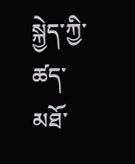སྐྱེད་ཀྱི་ཚད་མཐོ་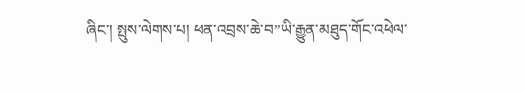ཞིང་། སྤུས་ལེགས་པ། ཕན་འབྲས་ཆེ་བ”ཡི་རྒྱུན་མཐུད་གོང་འཕེལ་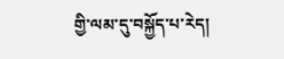གྱི་ལམ་དུ་བསྐྱོད་པ་རེད།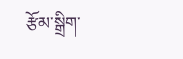རྩོམ་སྒྲིག་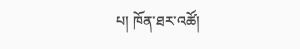པ། ཁོན་ཐར་འཚོ།